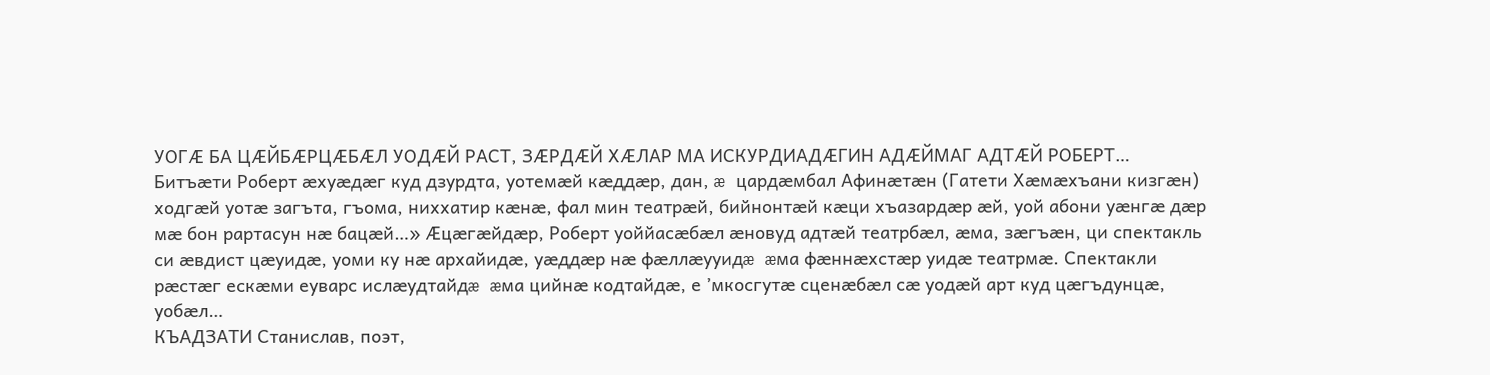УОГÆ БА ЦÆЙБÆРЦÆБÆЛ УОДÆЙ РАСТ, ЗÆРДÆЙ ХÆЛАР МА ИСКУРДИАДÆГИН АДÆЙМАГ АДТÆЙ РОБЕРТ…
Битъæти Роберт æхуæдæг куд дзурдта, уотемæй кæддæр, дан, æ цардæмбал Афинæтæн (Гатети Хæмæхъани кизгæн) ходгæй уотæ загъта, гъома, ниххатир кæнæ, фал мин театрæй, бийнонтæй кæци хъазардæр æй, уой абони уæнгæ дæр мæ бон рартасун нæ бацæй…» Æцæгæйдæр, Роберт уоййасæбæл æновуд адтæй театрбæл, æма, зæгъæн, ци спектакль си æвдист цæуидæ, уоми ку нæ архайидæ, уæддæр нæ фæллæууидæ æма фæннæхстæр уидæ театрмæ. Спектакли рæстæг ескæми еуварс ислæудтайдæ æма цийнæ кодтайдæ, е ’мкосгутæ сценæбæл сæ уодæй арт куд цæгъдунцæ, уобæл…
КЪАДЗАТИ Станислав, поэт,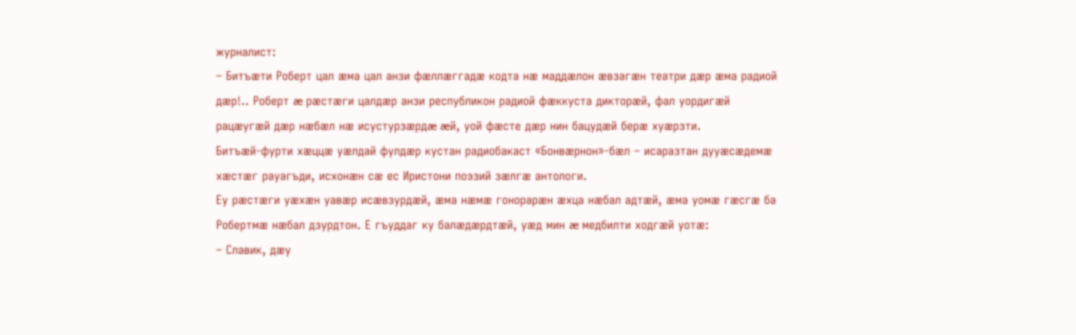журналист:
– Битъæти Роберт цал æма цал анзи фæллæггадæ кодта нæ маддæлон æвзагæн театри дæр æма радиой дæр!.. Роберт æ рæстæги цалдæр анзи республикон радиой фæккуста дикторæй, фал уордигæй рацæугæй дæр нæбæл нæ исустурзæрдæ æй, уой фæсте дæр нин бацудæй берæ хуæрзти.
Битъæй-фурти хæццæ уæлдай фулдæр кустан радиобакаст «Бонвæрнон»-бæл – исаразтан дууæсæдемæ хæстæг рауагъди, исхонæн сæ ес Иристони поэзий зæлгæ антологи.
Еу рæстæги уæхæн уавæр исæвзурдæй, æма нæмæ гонорарæн æхца нæбал адтæй, æма уомæ гæсгæ ба Робертмæ нæбал дзурдтон. Е гъуддаг ку балæдæрдтæй, уæд мин æ медбилти ходгæй уотæ:
– Славик, дæу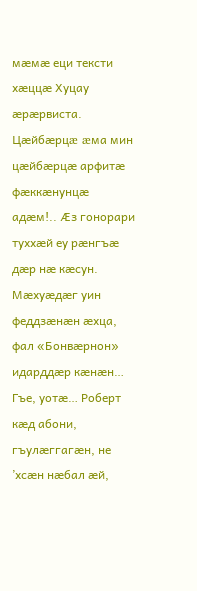мæмæ еци тексти хæццæ Хуцау æрæрвиста. Цæйбæрцæ æма мин цæйбæрцæ арфитæ фæккæнунцæ адæм!.. Æз гонорари туххæй еу рæнгъæ дæр нæ кæсун. Мæхуæдæг уин феддзæнæн æхца, фал «Бонвæрнон» идарддæр кæнæн…
Гъе, уотæ… Роберт кæд абони, гъулæггагæн, не ’хсæн нæбал æй,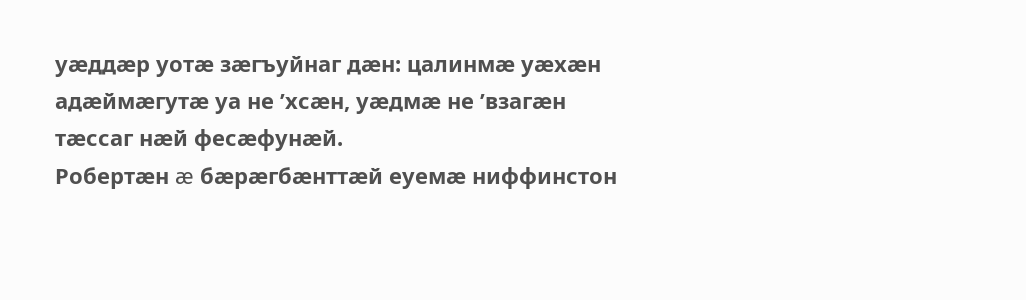уæддæр уотæ зæгъуйнаг дæн: цалинмæ уæхæн адæймæгутæ уа не ’хсæн, уæдмæ не ’взагæн тæссаг нæй фесæфунæй.
Робертæн æ бæрæгбæнттæй еуемæ ниффинстон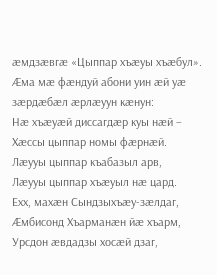æмдзæвгæ «Цыппар хъæуы хъæбул». Æма мæ фæндуй абони уин æй уæ зæрдæбæл æрлæуун кæнун:
Нæ хъæуæй диссагдæр куы нæй –
Хæссы цыппар номы фæрнæй.
Лæууы цыппар къабазыл арв,
Лæууы цыппар хъæуыл нæ цард.
Ехх, махæн Сындзыхъæу-зæлдаг,
Æмбисонд Хъарманæн йæ хъарм,
Урсдон æвдадзы хосæй дзаг,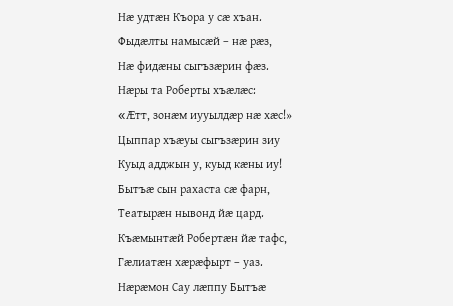Нæ удтæн Къора у сæ хъан.
Фыдæлты намысæй – нæ рæз,
Нæ фидæны сыгъзæрин фæз.
Нæры та Роберты хъæлæс:
«Æтт, зонæм иууылдæр нæ хæс!»
Цыппар хъæуы сыгъзæрин зиу
Куыд адджын у, куыд кæны иу!
Бытъæ сын рахаста сæ фарн,
Театырæн нывонд йæ цард.
Къæмынтæй Робертæн йæ тафс,
Гæлиатæн хæрæфырт – уаз.
Нæрæмон Сау лæппу Бытъæ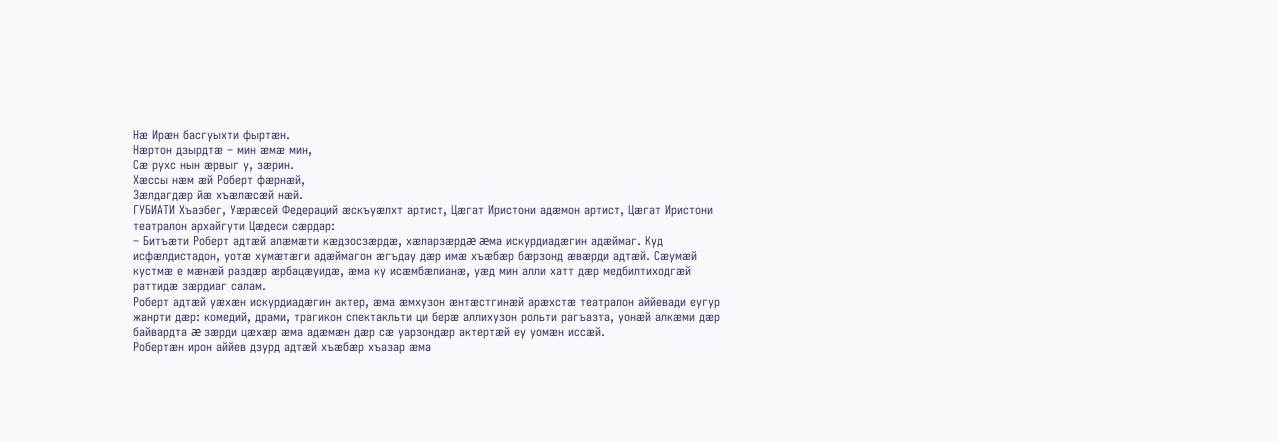Нæ Ирæн басгуыхти фыртæн.
Нæртон дзырдтæ – мин æмæ мин,
Сæ рухс нын æрвыг у, зæрин.
Хæссы нæм æй Роберт фæрнæй,
Зæлдагдæр йæ хъæлæсæй нæй.
ГУБИАТИ Хъазбег, Уæрæсей Федераций æскъуæлхт артист, Цæгат Иристони адæмон артист, Цæгат Иристони театралон архайгути Цæдеси сæрдар:
– Битъæти Роберт адтæй алæмæти кæдзосзæрдæ, хæларзæрдæ æма искурдиадæгин адæймаг. Куд исфæлдистадон, уотæ хумæтæги адæймагон æгъдау дæр имæ хъæбæр бæрзонд æвæрди адтæй. Сæумæй кустмæ е мæнæй раздæр æрбацæуидæ, æма ку исæмбæлианæ, уæд мин алли хатт дæр медбилтиходгæй раттидæ зæрдиаг салам.
Роберт адтæй уæхæн искурдиадæгин актер, æма æмхузон æнтæстгинæй арæхстæ театралон аййевади еугур жанрти дæр: комедий, драми, трагикон спектакльти ци берæ аллихузон рольти рагъазта, уонæй алкæми дæр байвардта æ зæрди цæхæр æма адæмæн дæр сæ уарзондæр актертæй еу уомæн иссæй.
Робертæн ирон аййев дзурд адтæй хъæбæр хъазар æма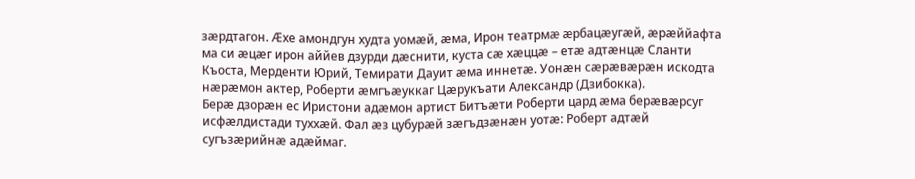зæрдтагон. Æхе амондгун худта уомæй, æма, Ирон театрмæ æрбацæугæй, æрæййафта ма си æцæг ирон аййев дзурди дæснити, куста сæ хæццæ – етæ адтæнцæ Сланти Къоста, Мерденти Юрий, Темирати Дауит æма иннетæ. Уонæн сæрæвæрæн искодта нæрæмон актер, Роберти æмгъæуккаг Цæрукъати Александр (Дзибокка).
Берæ дзорæн ес Иристони адæмон артист Битъæти Роберти цард æма берæвæрсуг исфæлдистади туххæй. Фал æз цубурæй зæгъдзæнæн уотæ: Роберт адтæй сугъзæрийнæ адæймаг.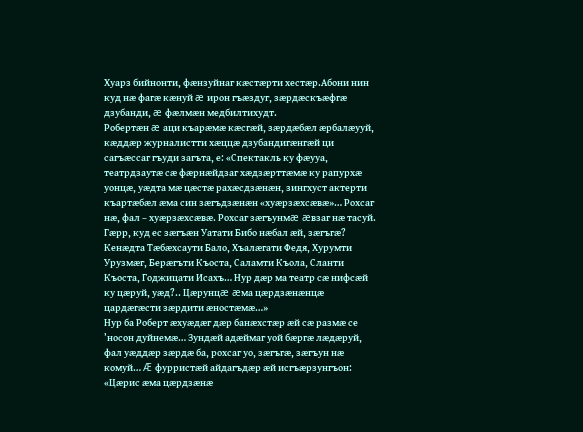Хуарз бийнонти, фæнзуйнаг кæстæрти хестæр.Абони нин куд нæ фагæ кæнуй æ ирон гъæздуг, зæрдæскъæфгæ дзубанди, æ фæлмæн медбилтихудт.
Робертæн æ аци къарæмæ кæсгæй, зæрдæбæл æрбалæууй, кæддæр журналистти хæццæ дзубандигæнгæй ци сагъæссаг гъуди загъта, е: «Спектакль ку фæууа, театрдзаутæ сæ фæрнæйдзаг хæдзæрттæмæ ку рапурхæ уонцæ, уæдта мæ цæстæ рахæсдзæнæн, зингхуст актерти къартæбæл æма син зæгъдзæнæн «хуæрзæхсæвæ»… Рохсаг нæ, фал – хуæрзæхсæвæ. Рохсаг зæгъунмæ æвзаг нæ тасуй. Гæрр, куд ес зæгъæн Уатати Бибо нæбал æй, зæгъгæ? Кенæдта Тæбæхсаути Бало, Хъалæгати Федя, Хурумти Урузмæг, Берæгъти Къоста, Саламти Къола, Сланти Къоста, Годжицати Исахъ… Нур дæр ма театр сæ нифсæй ку цæруй, уæд?.. Цæрунцæ æма цæрдзæнæнцæ цардæгæсти зæрдити æностæмæ…»
Нур ба Роберт æхуæдæг дæр банæхстæр æй сæ размæ се ’носон дуйнемæ… Зундæй адæймаг уой бæргæ лæдæруй, фал уæддæр зæрдæ ба, рохсаг уо, зæгъгæ, зæгъун нæ комуй… Æ фурристæй айдагъдæр æй исгъæрзунгъон: «Цæрис æма цæрдзæнæ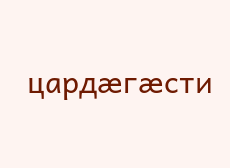цардæгæсти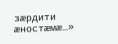зæрдити æностæмæ…»